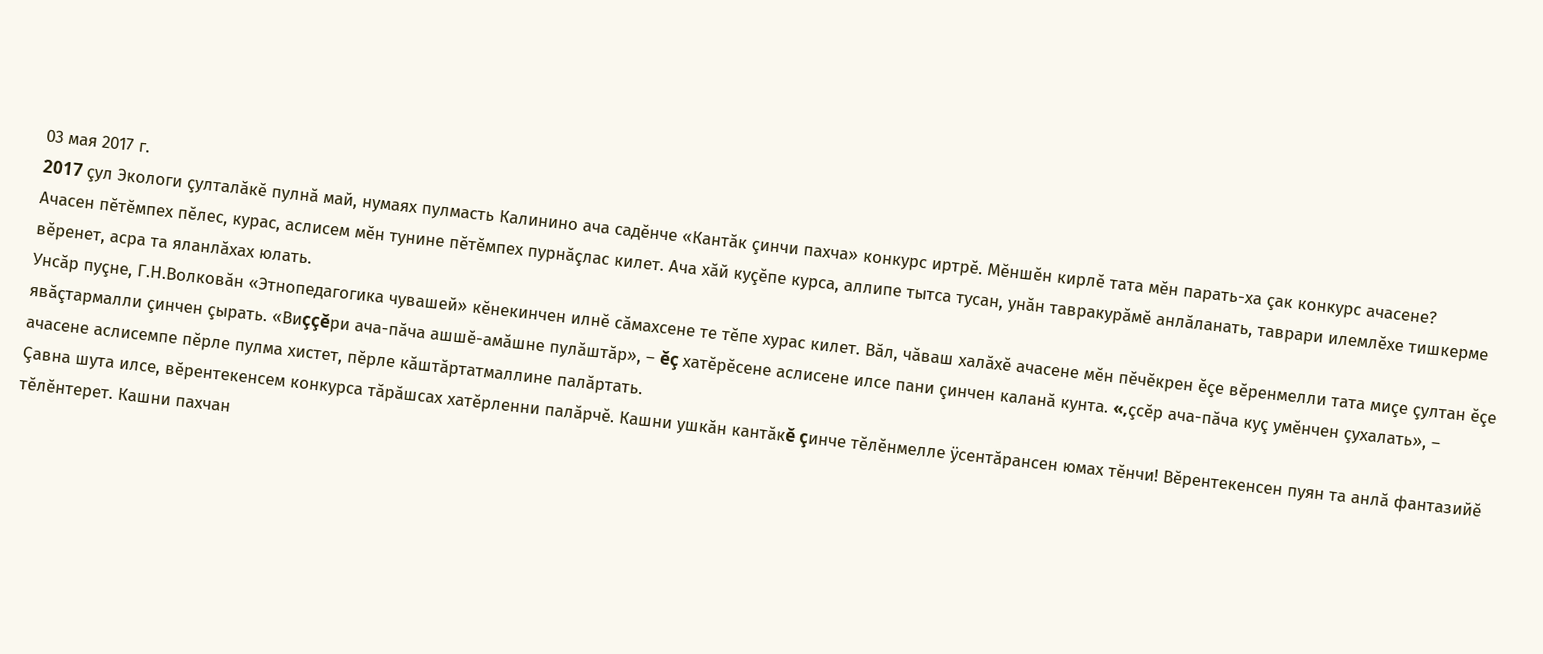03 мая 2017 г.
2017 çул Экологи çулталăкĕ пулнă май, нумаях пулмасть Калинино ача садĕнче «Кантăк çинчи пахча» конкурс иртрĕ. Мĕншĕн кирлĕ тата мĕн парать-ха çак конкурс ачасене?
Ачасен пĕтĕмпех пĕлес, курас, аслисем мĕн тунине пĕтĕмпех пурнăçлас килет. Ача хăй куçĕпе курса, аллипе тытса тусан, унăн тавракурăмĕ анлăланать, таврари илемлĕхе тишкерме вĕренет, асра та яланлăхах юлать.
Унсăр пуçне, Г.Н.Волковăн «Этнопедагогика чувашей» кĕнекинчен илнĕ сăмахсене те тĕпе хурас килет. Вăл, чăваш халăхĕ ачасене мĕн пĕчĕкрен ĕçе вĕренмелли тата миçе çултан ĕçе явăçтармалли çинчен çырать. «Виççĕри ача-пăча ашшĕ-амăшне пулăштăр», – ĕç хатĕрĕсене аслисене илсе пани çинчен каланă кунта. «,çсĕр ача-пăча куç умĕнчен çухалать», – ачасене аслисемпе пĕрле пулма хистет, пĕрле кăштăртатмаллине палăртать.
Çавна шута илсе, вĕрентекенсем конкурса тăрăшсах хатĕрленни палăрчĕ. Кашни ушкăн кантăкĕ çинче тĕлĕнмелле ÿсентăрансен юмах тĕнчи! Вĕрентекенсен пуян та анлă фантазийĕ тĕлĕнтерет. Кашни пахчан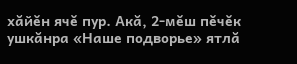хăйĕн ячĕ пур. Акă, 2-мĕш пĕчĕк ушкăнра «Наше подворье» ятлă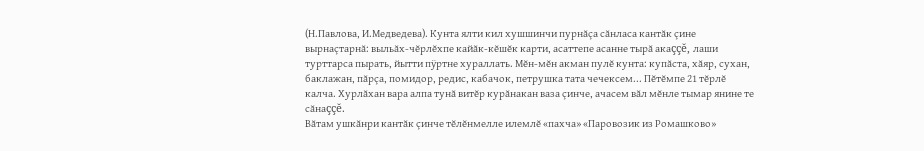(Н.Павлова, И.Медведева). Кунта ялти кил хушшинчи пурнăçа сăнласа кантăк çине вырнаçтарнă: выльăх-чĕрлĕхпе кайăк-кĕшĕк карти, асаттепе асанне тырă акаççĕ, лаши турттарса пырать, йытти пÿртне хураллать. Мĕн-мĕн акман пулĕ кунта: купăста, хăяр, сухан, баклажан, пăрçа, помидор, редис, кабачок, петрушка тата чечексем... Пĕтĕмпе 21 тĕрлĕ калча. Хурлăхан вара алпа тунă витĕр курăнакан ваза çинче, ачасем вăл мĕнле тымар янине те сăнаççĕ.
Вăтам ушкăнри кантăк çинче тĕлĕнмелле илемлĕ «пахча» «Паровозик из Ромашково»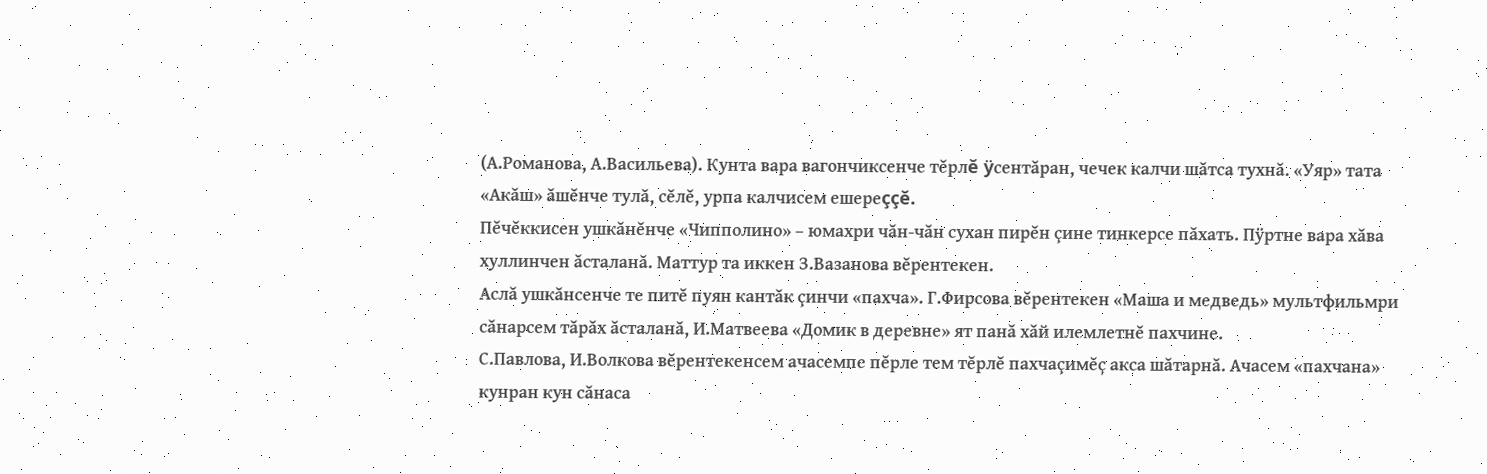(А.Романова, А.Васильева). Кунта вара вагончиксенче тĕрлĕ ÿсентăран, чечек калчи шăтса тухнă. «Уяр» тата «Акăш» ăшĕнче тулă, сĕлĕ, урпа калчисем ешереççĕ.
Пĕчĕккисен ушкăнĕнче «Чипполино» – юмахри чăн-чăн сухан пирĕн çине тинкерсе пăхать. Пÿртне вара хăва хуллинчен ăсталанă. Маттур та иккен З.Вазанова вĕрентекен.
Аслă ушкăнсенче те питĕ пуян кантăк çинчи «пахча». Г.Фирсова вĕрентекен «Маша и медведь» мультфильмри сăнарсем тăрăх ăсталанă, И.Матвеева «Домик в деревне» ят панă хăй илемлетнĕ пахчине.
С.Павлова, И.Волкова вĕрентекенсем ачасемпе пĕрле тем тĕрлĕ пахчаçимĕç акса шăтарнă. Ачасем «пахчана» кунран кун сăнаса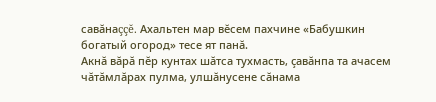савăнаççĕ. Ахальтен мар вĕсем пахчине «Бабушкин богатый огород» тесе ят панă.
Акнă вăрă пĕр кунтах шăтса тухмасть, çавăнпа та ачасем чăтăмлăрах пулма, улшăнусене сăнама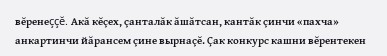вĕренеççĕ. Акă кĕçех, çанталăк ăшăтсан, кантăк çинчи «пахча» анкартинчи йăрансем çине вырнаçĕ. Çак конкурс кашни вĕрентекен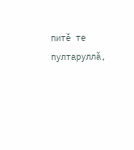питĕ те пултаруллă,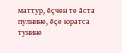маттур, ĕçчен те ăста пулнине, ĕçе юратса тунине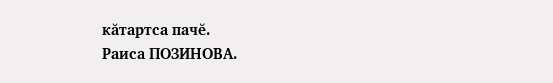кăтартса пачĕ.
Раиса ПОЗИНОВА.